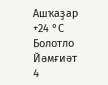Ашҡаҙар
+24 °С
Болотло
Йәмғиәт
4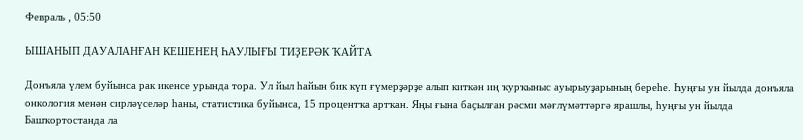Февраль , 05:50

ЫШАНЫП ДАУАЛАНҒАН КЕШЕНЕҢ ҺАУЛЫҒЫ ТИҘЕРӘК ҠАЙТА

Донъяла үлем буйынса рак икенсе урында тора. Ул йыл һайын бик күп ғүмерҙәрҙе алып киткән иң ҡурҡыныс ауырыуҙарының береһе. Һуңғы ун йылда донъяла онкология менән сирләүселәр һаны, статистика буйынса, 15 процентҡа артҡан. Яңы ғына баҫылған рәсми мәғлүмәттәргә ярашлы, һуңғы ун йылда Башҡортостанда ла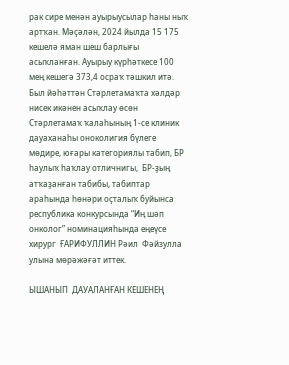рак сире менән ауырыусылар һаны ныҡ артҡан. Мәҫәлән, 2024 йылда 15 175 кешелә яман шеш барлығы асыҡланған. Ауырыу күрһәткесе 100 мең кешегә 373,4 осраҡ тәшкил итә. Был йәһәттән Стәрлетамаҡта хәлдәр нисек икәнен асыҡлау өсөн Стәрлетамаҡ ҡалаһының 1-се клиник дауаханаһы оноколигия бүлеге мөдире, юғары категориялы табип, БР һаулыҡ һаҡлау отличнигы,  БР-ҙың атҡаҙанған табибы, табиптар араһында һөнәри оҫталыҡ буйынса республика конкурсында “Иң шәп онколог” номинацияһында еңеүсе хирург  ҒАРИФУЛЛИН Рәил  Фәйзулла  улына мөрәжәғәт иттек.

ЫШАНЫП  ДАУАЛАНҒАН КЕШЕНЕҢ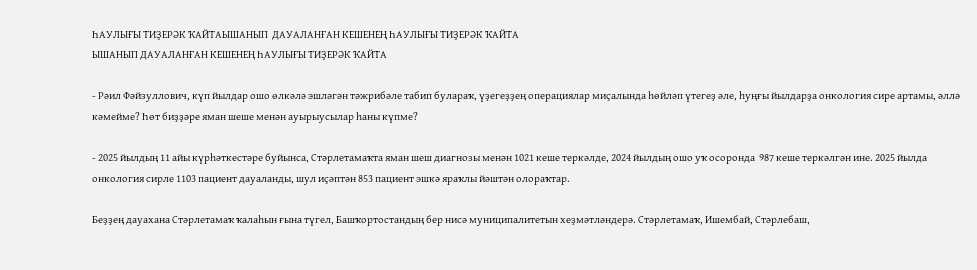ҺАУЛЫҒЫ ТИҘЕРӘК ҠАЙТАЫШАНЫП  ДАУАЛАНҒАН КЕШЕНЕҢ ҺАУЛЫҒЫ ТИҘЕРӘК ҠАЙТА
ЫШАНЫП ДАУАЛАНҒАН КЕШЕНЕҢ ҺАУЛЫҒЫ ТИҘЕРӘК ҠАЙТА

- Рәил Фәйзуллович, күп йылдар ошо өлкәлә эшләгән тәжрибәле табип булараҡ, үҙегеҙҙең операциялар миҫалында һөйләп үтегеҙ әле, һуңғы йылдарҙа онкология сире артамы, әллә кәмейме? Һөт биҙҙәре яман шеше менән ауырыусылар һаны күпме?

- 2025 йылдың 11 айы күрһәткестәре буйынса, Стәрлетамаҡта яман шеш диагнозы менән 1021 кеше теркәлде, 2024 йылдың ошо уҡ осоронда  987 кеше теркәлгән ине. 2025 йылда онкология сирле 1103 пациент дауаланды, шул иҫәптән 853 пациент эшкә яраҡлы йәштән олораҡтар.

Беҙҙең дауахана Стәрлетамаҡ ҡалаһын ғына түгел, Башҡортостандың бер нисә муниципалитетын хеҙмәтләндерә. Стәрлетамаҡ, Ишембай, Стәрлебаш,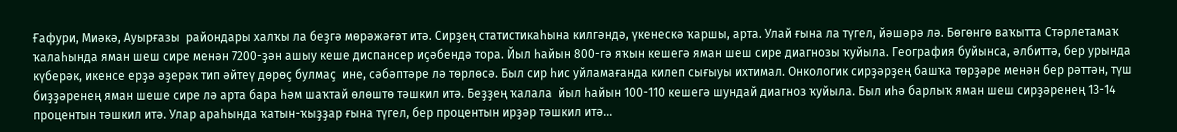Ғафури, Миәкә, Ауырғазы  райондары халҡы ла беҙгә мөрәжәғәт итә. Сирҙең статистикаһына килгәндә, үкенескә ҡаршы, арта. Улай ғына ла түгел, йәшәрә лә. Бөгөнгө ваҡытта Стәрлетамаҡ ҡалаһында яман шеш сире менән 7200-ҙән ашыу кеше диспансер иҫәбендә тора. Йыл һайын 800-гә яҡын кешегә яман шеш сире диагнозы ҡуйыла. География буйынса, әлбиттә, бер урында күберәк, икенсе ерҙә әҙерәк тип әйтеү дөрөҫ булмаҫ  ине, сәбәптәре лә төрлөсә. Был сир һис уйламағанда килеп сығыуы ихтимал. Онкологик сирҙәрҙең башҡа төрҙәре менән бер рәттән, түш биҙҙәренең яман шеше сире лә арта бара һәм шаҡтай өлөштө тәшкил итә. Беҙҙең ҡалала  йыл һайын 100-110 кешегә шундай диагноз ҡуйыла. Был иһә барлыҡ яман шеш сирҙәренең 13-14 процентын тәшкил итә. Улар араһында ҡатын-ҡыҙҙар ғына түгел, бер процентын ирҙәр тәшкил итә...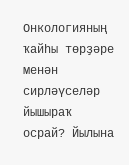Онкологияның ҡайһы төрҙәре менән сирләүселәр йышыраҡ осрай? Йылына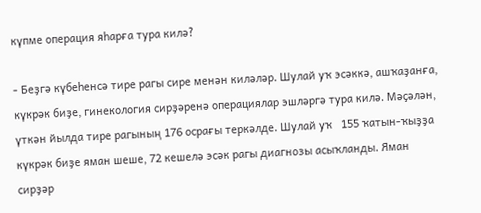күпме операция яһарға тура килә?

- Беҙгә күбеһенсә тире рагы сире менән киләләр. Шулай уҡ эсәккә, ашҡаҙанға, күкрәк биҙе, гинекология сирҙәренә операциялар эшләргә тура килә. Мәҫәлән, үткән йылда тире рагының 176 осрағы теркәлде. Шулай уҡ   155 ҡатын-ҡыҙҙа күкрәк биҙе яман шеше, 72 кешелә эсәк рагы диагнозы асыҡланды. Яман сирҙәр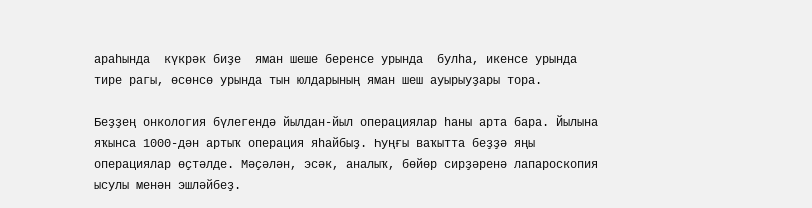араһында  күкрәк биҙе  яман шеше беренсе урында  булһа, икенсе урында тире рагы, өсөнсө урында тын юлдарының яман шеш ауырыуҙары тора.

Беҙҙең онкология бүлегендә йылдан-йыл операциялар һаны арта бара. Йылына яҡынса 1000-дән артыҡ операция яһайбыҙ. Һуңғы ваҡытта беҙҙә яңы операциялар өҫтәлде. Мәҫәлән, эсәк, аналыҡ, бөйөр сирҙәренә лапароскопия ысулы менән эшләйбеҙ.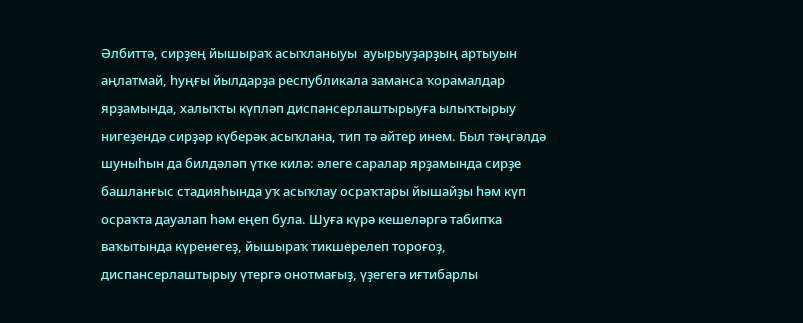Әлбиттә, сирҙең йышыраҡ асыҡланыуы  ауырыуҙарҙың артыуын аңлатмай, һуңғы йылдарҙа республикала заманса ҡорамалдар ярҙамында, халыҡты күпләп диспансерлаштырыуға ылыҡтырыу нигеҙендә сирҙәр күберәк асыҡлана, тип тә әйтер инем. Был тәңгәлдә шуныһын да билдәләп үтке килә: әлеге саралар ярҙамында сирҙе башланғыс стадияһында уҡ асыҡлау осраҡтары йышайҙы һәм күп осраҡта дауалап һәм еңеп була. Шуға күрә кешеләргә табипҡа ваҡытында күренегеҙ, йышыраҡ тикшерелеп тороғоҙ, диспансерлаштырыу үтергә онотмағыҙ, үҙегегә иғтибарлы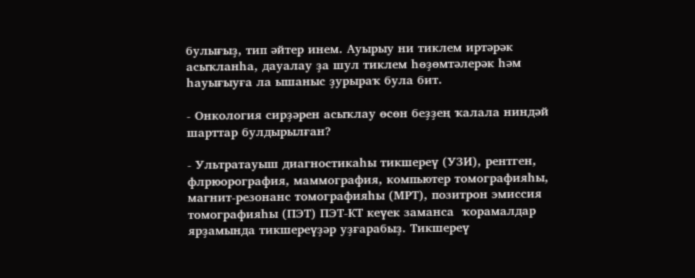булығыҙ, тип әйтер инем. Ауырыу ни тиклем иртәрәк асыҡланһа, дауалау ҙа шул тиклем һөҙөмтәлерәк һәм һауығыуға ла ышаныс ҙурыраҡ була бит.

- Онкология сирҙәрен асыҡлау өсөн беҙҙең ҡалала ниндәй шарттар булдырылған?

- Ультратауыш диагностикаһы тикшереү (УЗИ), рентген, флрюорография, маммография, компьютер томографияһы, магнит-резонанс томографияһы (МРТ), позитрон эмиссия томографияһы (ПЭТ) ПЭТ-КТ кеүек заманса  ҡорамалдар  ярҙамында тикшереүҙәр уҙғарабыҙ. Тикшереү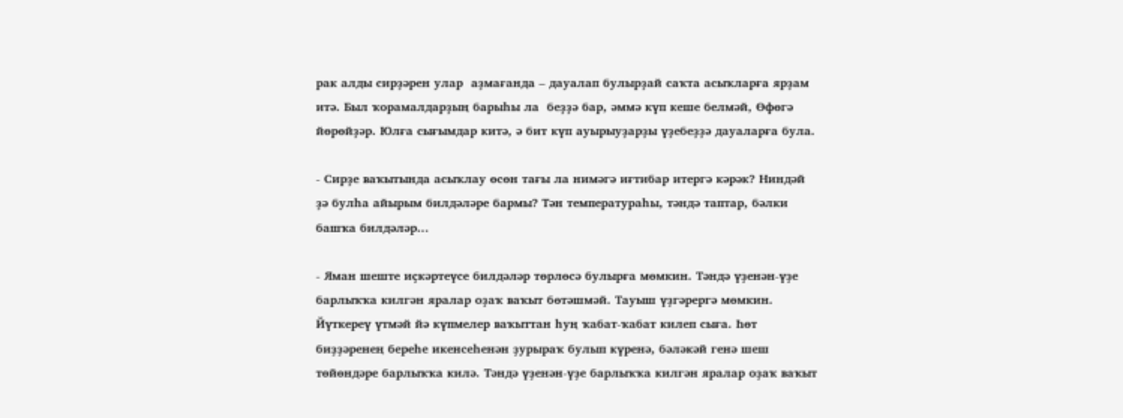рак алды сирҙәрен улар  аҙмағанда – дауалап булырҙай саҡта асыҡларға ярҙам итә. Был ҡорамалдарҙың барыһы ла  беҙҙә бар, әммә күп кеше белмәй, Өфөгә йөрөйҙәр. Юлға сығымдар китә, ә бит күп ауырыуҙарҙы үҙебеҙҙә дауаларға була.

- Сирҙе ваҡытында асыҡлау өсөн тағы ла нимәгә иғтибар итергә кәрәк? Ниндәй ҙә булһа айырым билдәләре бармы? Тән температураһы, тәндә таптар, бәлки башҡа билдәләр...

- Яман шеште иҫкәртеүсе билдәләр төрлөсә булырға мөмкин. Тәндә үҙенән-үҙе барлыҡҡа килгән яралар оҙаҡ ваҡыт бөтәшмәй. Тауыш үҙгәрергә мөмкин. Йүткереү үтмәй йә күпмелер ваҡыттан һуң ҡабат-ҡабат килеп сыға. Һөт биҙҙәренең береһе икенсеһенән ҙурыраҡ булып күренә, бәләкәй генә шеш төйөндәре барлыҡҡа килә. Тәндә үҙенән-үҙе барлыҡҡа килгән яралар оҙаҡ ваҡыт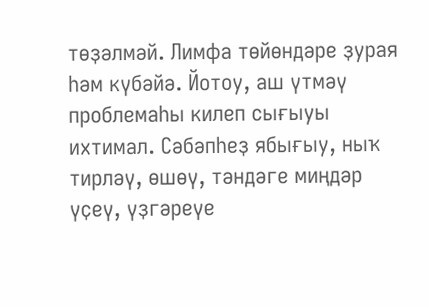төҙәлмәй. Лимфа төйөндәре ҙурая һәм күбәйә. Йотоу, аш үтмәү проблемаһы килеп сығыуы ихтимал. Сәбәпһеҙ ябығыу, ныҡ тирләү, өшөү, тәндәге миңдәр үҫеү, үҙгәреүе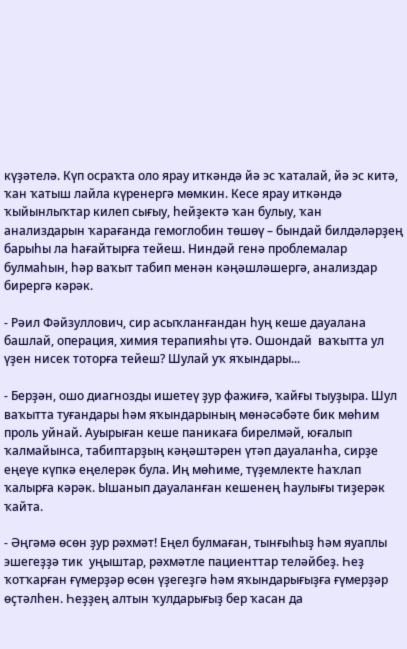күҙәтелә. Күп осраҡта оло ярау иткәндә йә эс ҡаталай, йә эс китә, ҡан ҡатыш лайла күренергә мөмкин. Кесе ярау иткәндә ҡыйынлыҡтар килеп сығыу, һейҙектә ҡан булыу, ҡан анализдарын ҡарағанда гемоглобин төшөү – бындай билдәләрҙең барыһы ла һағайтырға тейеш. Ниндәй генә проблемалар булмаһын, һәр ваҡыт табип менән кәңәшләшергә, анализдар бирергә кәрәк.

- Рәил Фәйзуллович, сир асыҡланғандан һуң кеше дауалана башлай, операция, химия терапияһы үтә. Ошондай  ваҡытта ул үҙен нисек тоторға тейеш? Шулай уҡ яҡындары...

- Берҙән, ошо диагнозды ишетеү ҙур фажиғә, ҡайғы тыуҙыра. Шул ваҡытта туғандары һәм яҡындарының мөнәсәбәте бик мөһим проль уйнай. Ауырыған кеше паникаға бирелмәй, юғалып ҡалмайынса, табиптарҙың кәңәштәрен үтәп дауаланһа, сирҙе еңеүе күпкә еңелерәк була. Иң мөһиме, түҙемлекте һаҡлап ҡалырға кәрәк. Ышанып дауаланған кешенең һаулығы тиҙерәк ҡайта.

- Әңгәмә өсөн ҙур рәхмәт! Еңел булмаған, тынғыһыҙ һәм яуаплы эшегеҙҙә тик  уңыштар, рәхмәтле пациенттар теләйбеҙ. Һеҙ ҡотҡарған ғүмерҙәр өсөн үҙегеҙгә һәм яҡындарығыҙға ғүмерҙәр өҫтәлһен. Һеҙҙең алтын ҡулдарығыҙ бер ҡасан да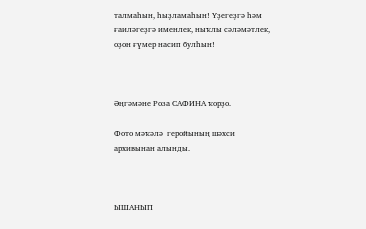талмаһын, һыҙламаһын! Үҙегеҙгә һәм ғаиләгеҙгә именлек, ныҡлы сәләмәтлек, оҙон ғүмер насип булһын!



Әңгәмәне Роза САФИНА ҡорҙо.

Фото мәҡәлә  геройының шәхси архивынан алынды.



ЫШАНЫП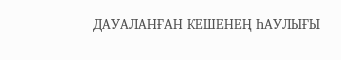ДАУАЛАНҒАН КЕШЕНЕҢ ҺАУЛЫҒЫ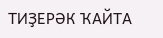ТИҘЕРӘК ҠАЙТА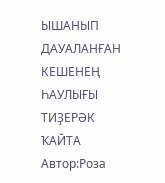ЫШАНЫП ДАУАЛАНҒАН КЕШЕНЕҢ ҺАУЛЫҒЫ ТИҘЕРӘК ҠАЙТА
Автор:Роза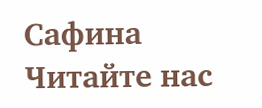Сафина
Читайте нас